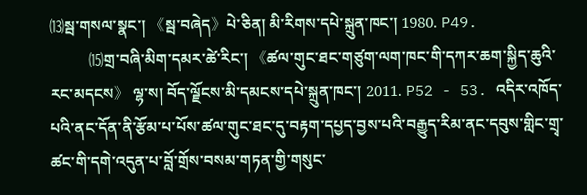⒀སྦ་གསལ་སྣང་། 《སྦ་བཞེད》པེ་ཅིན། མི་རིགས་དཔེ་སྐྲུན་ཁང་། 1980. P49.
          ⒂གྲ་བཞི་མིག་དམར་ཚེ་རིང་། 《ཚལ་གུང་ཐང་གཙུག་ལག་ཁང་གི་དཀར་ཆག་སྐྱིད་ཆུའི་རང་མདངས》 ལྷ་ས། བོད་ལྗོངས་མི་དམངས་དཔེ་སྐྲུན་ཁང་། 2011. P52 - 53. འདིར་འཁོད་པའི་ནང་དོན་ནི་རྩོམ་པ་པོས་ཚལ་གུང་ཐང་དུ་བརྟག་དཔྱད་བྱས་པའི་བརྒྱུད་རིམ་ནང་དབུས་གླིང་གྲྭ་ཚང་གི་དགེ་འདུན་པ་བློ་གྲོས་བསམ་གཏན་གྱི་གསུང་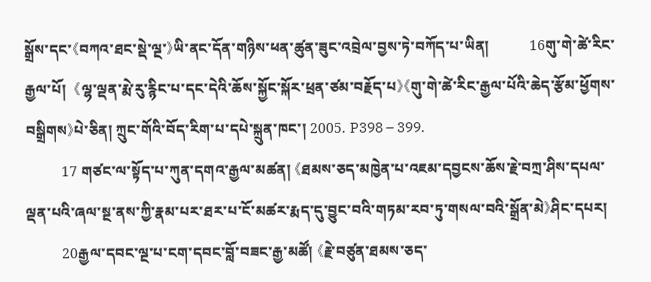སྒྲོས་དང་《བཀའ་ཐང་སྡེ་ལྔ་》ཡི་ནང་དོན་གཉིས་ཕན་ཚུན་ཟུང་འབྲེལ་བྱས་ཏེ་བཀོད་པ་ཡིན།           16གུ་གེ་ཚེ་རིང་རྒྱལ་པོ།  《ལྷ་ལྡན་རྨེ་རུ་རྙིང་པ་དང་དེའི་ཆོས་སྐྱོང་སྐོར་ཕྲན་ཙམ་བརྗོད་པ》《གུ་གེ་ཚེ་རིང་རྒྱལ་པོའི་ཆེད་རྩོམ་ཕྱོགས་བསྒྲིགས》པེ་ཅིན། ཀྲུང་གོའི་བོད་རིག་པ་དཔེ་སྐྲུན་ཁང་། 2005. P398 – 399.
          17 གཙང་ལ་སྟོད་པ་ཀུན་དགའ་རྒྱལ་མཚན། 《ཐམས་ཅད་མཁྱེན་པ་འཇམ་དབྱངས་ཆོས་རྗེ་བཀྲ་ཤིས་དཔལ་ལྡན་པའི་ཞལ་སྔ་ནས་ཀྱི་རྣམ་པར་ཐར་པ་ངོ་མཚར་རྨད་དུ་བྱུང་བའི་གཏམ་རབ་ཏུ་གསལ་བའི་སྒྲོན་མེ》ཤིང་དཔར།
          20རྒྱལ་དབང་ལྔ་པ་ངག་དབང་བློ་བཟང་རྒྱ་མཚོ། 《རྗེ་བཙུན་ཐམས་ཅད་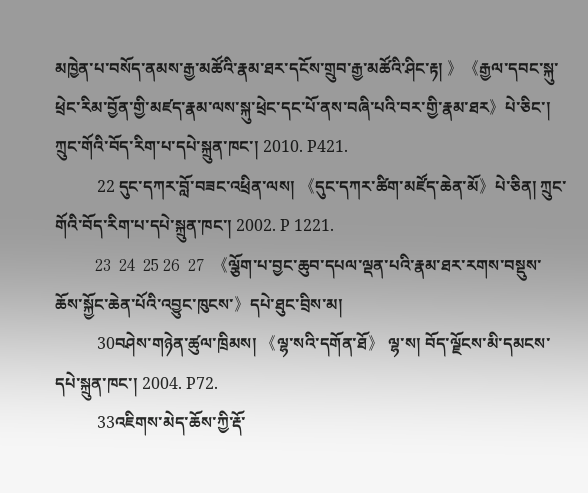མཁྱེན་པ་བསོད་ནམས་རྒྱ་མཚོའི་རྣམ་ཐར་དངོས་གྲུབ་རྒྱ་མཚོའི་ཤིང་རྟ། 》《རྒྱལ་དབང་སྐུ་ཕྲེང་རིམ་བྱོན་གྱི་མཛད་རྣམ་ལས་སྐུ་ཕྲེང་དང་པོ་ནས་བཞི་པའི་བར་གྱི་རྣམ་ཐར》པེ་ཅིང་། ཀྲུང་གོའི་བོད་རིག་པ་དཔེ་སྐྲུན་ཁང་། 2010. P421.
          22 དུང་དཀར་བློ་བཟང་འཕྲིན་ལས། 《དུང་དཀར་ཚིག་མཛོད་ཆེན་མོ》པེ་ཅིན། ཀྲུང་གོའི་བོད་རིག་པ་དཔེ་སྐྲུན་ཁང་། 2002. P 1221.
          23  24  25 26  27  《ལྕོག་པ་བྱང་ཆུབ་དཔལ་ལྡན་པའི་རྣམ་ཐར་རགས་བསྡུས་ཆོས་སྐྱོང་ཆེན་པོའི་འབྱུང་ཁུངས་》དཔེ་ཐུང་བྲིས་མ།
          30བཤེས་གཉེན་ཚུལ་ཁྲིམས། 《ལྷ་སའི་དགོན་ཐོ》 ལྷ་ས། བོད་ལྗོངས་མི་དམངས་དཔེ་སྐྲུན་ཁང་། 2004. P72.
          33འཇིགས་མེད་ཆོས་ཀྱི་རྡོ་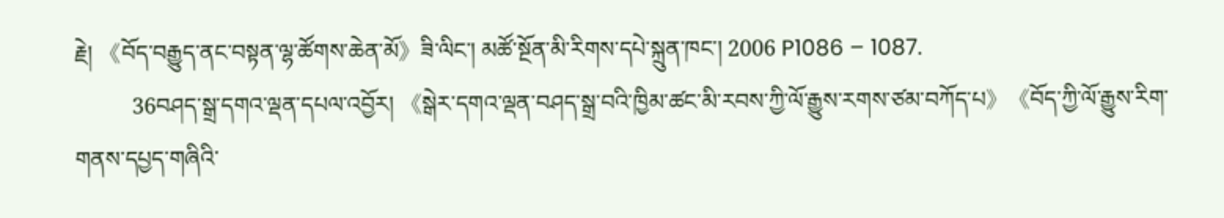རྗེ། 《བོད་བརྒྱུད་ནང་བསྟན་ལྷ་ཚོགས་ཆེན་མོ》ཟི་ལིང་། མཚོ་སྔོན་མི་རིགས་དཔེ་སྐྲུན་ཁང་། 2006 P1086 – 1087.
          36བཤད་སྒྲ་དགའ་ལྡན་དཔལ་འབྱོར། 《སྒེར་དགའ་ལྡན་བཤད་སྒྲ་བའི་ཁྱིམ་ཚང་མི་རབས་ཀྱི་ལོ་རྒྱུས་རགས་ཙམ་བཀོད་པ》《བོད་ཀྱི་ལོ་རྒྱུས་རིག་གནས་དཔྱད་གཞིའི་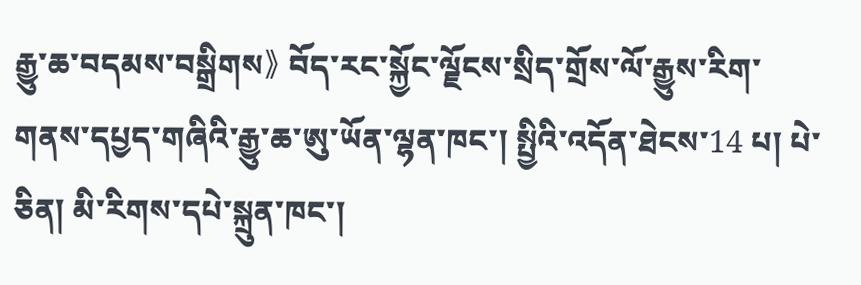རྒྱུ་ཆ་བདམས་བསྒྲིགས》 བོད་རང་སྐྱོང་ལྗོངས་སྲིད་གྲོས་ལོ་རྒྱུས་རིག་གནས་དཔྱད་གཞིའི་རྒྱུ་ཆ་ཨུ་ཡོན་ལྷན་ཁང་། སྤྱིའི་འདོན་ཐེངས་14 པ། པེ་ཅིན། མི་རིགས་དཔེ་སྐྲུན་ཁང་།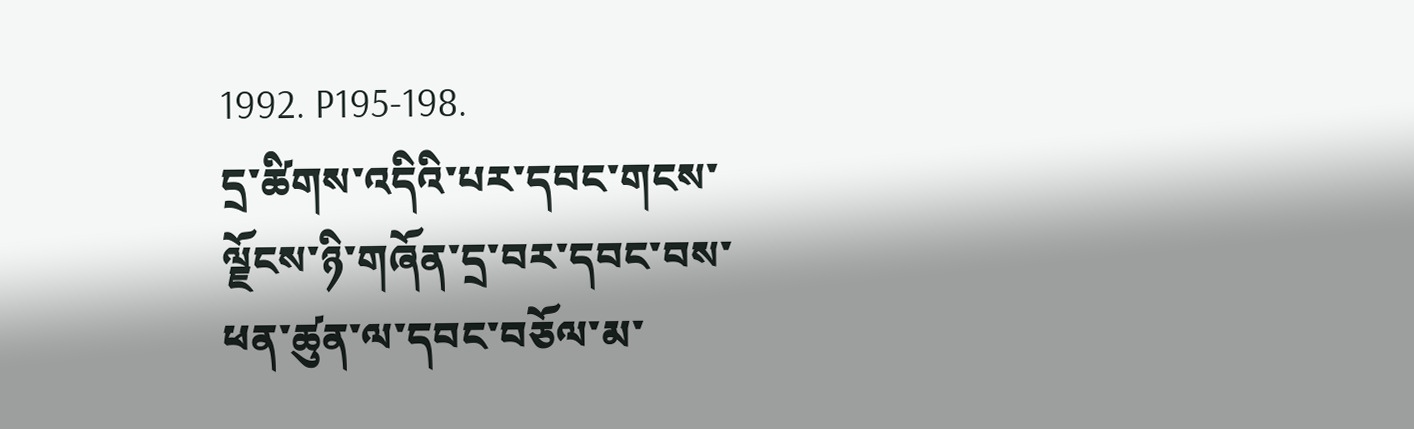1992. P195-198.
དྲ་ཚིགས་འདིའི་པར་དབང་གངས་ལྗོངས་ཉི་གཞོན་དྲ་བར་དབང་བས་ཕན་ཚུན་ལ་དབང་བཅོལ་མ་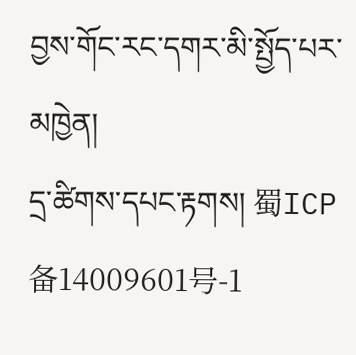བྱས་གོང་རང་དགར་མི་སྤྱོད་པར་མཁྱེན།
དྲ་ཚིགས་དཔང་རྟགས། 蜀ICP备14009601号-1